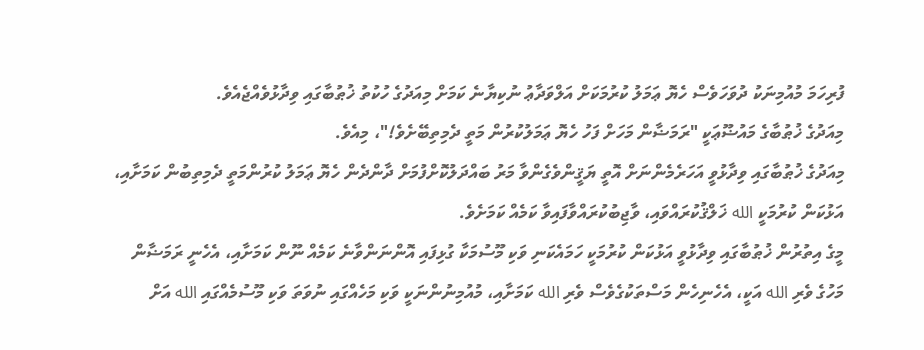ފުރިހަމަ މުއުމިނަކު ދުވަހަވެސް ހެޔޮ ޢަމަލު ކުރުމަކަށް އަލްވަދާޢު ނުކިޔާނެ ކަމަށް މިއަދުގެ ހުކުތު ޚުޠުބާގައި ވިދާޅުވެއްޖެއެވެ.
މިއަދުގެ ޚުޠުބާގެ މައުޟޫޢަކީ "ރަމަޟާން މަހަށް ފަހު ހެޔޮ ޢަމަލުކުރުން މަތީ ދެމިތިބޭށެވެ!"، މިއެވެ.
މިއަދުގެ ޚުޠުބާގައި ވިދާޅުވީ އަހަރެމެންނަށް އޮތީ ޔަޤީންވެގެންވާ މަރު ބައްދަލުކޮށްފުމަށް ދާންދެން ހެޔޮ ޢަމަލު ކުރުންމަތީ ދެމިތިބުން ކަމަށާއި، އަޅުކަން ކުރުމަކީ الله ޚަލްޤުކުރައްވައި، ވާޖިބުކުރައްވާފައިވާ ކަމެއް ކަމަށެވެ.
މީގެ އިތުރުން ޚުޠުބާގައި ވިދާޅުވީ އަޅުކަން ކުރުމަކީ ހަމައެކަނި ވަކި މޫސުމަކާ ގުޅިފައި އޮންނަންވާނެ ކަމެއް ނޫން ކަމަށާއި، އެހެނީ ރަމަޟާން މަހުގެ ވެރި الله އަކީ، އެހެނިހެން މަސްތަކުގެވެސް ވެރި الله ކަމަށާއި، މުއުމިނުންނަކީ ވަކި މަހެއްގައި ނުވަތަ ވަކި މޫސުމެއްގައި الله އަށް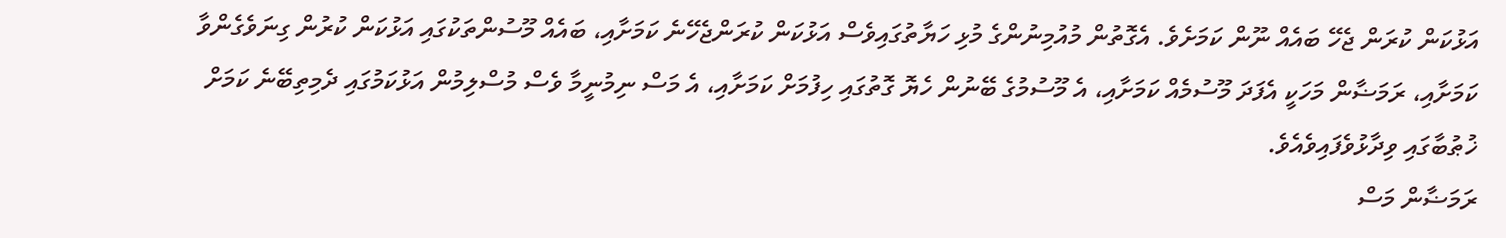އަޅުކަން ކުރަން ޖެހޭ ބައެއް ނޫން ކަމަށެވެ. އެގޮތުން މުއުމިނުންގެ މުޅި ހަޔާތުގައިވެސް އަޅުކަން ކުރަންޖެހޭނެ ކަމަށާއި، ބައެއް މޫސުންތަކުގައި އަޅުކަން ކުރުން ގިނަވެގެންވާ ކަމަށާއި، ރަމަޟާން މަހަކީ އެފަދަ މޫސުމެއް ކަމަށާއި، އެ މޫސުމުގެ ބޭނުން ހެޔޮ ގޮތުގައި ހިފުމަށް ކަމަށާއި، އެ މަސް ނިމުނީމާ ވެސް މުސްލިމުން އަޅުކަމުގައި ދެމިތިބޭނެ ކަމަށް ޚުޠުބާގައި ވިދާޅުވެފައިވެއެވެ.
ރަމަޟާން މަސް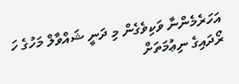އަހަރެމެންނާ ވަކިވެގެން މި ދަނީ ޝައްވާލް މަހުގެ ހަ ރޯދައިގެ ނިޢުމަތަށް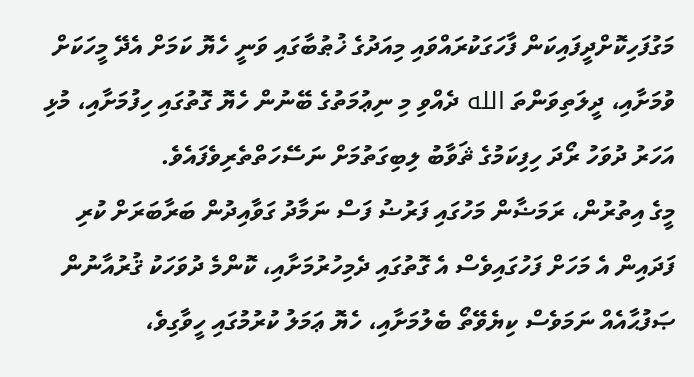މަގުފަހިކޮށްދީފައިކަން ފާހަގަކުރައްވައި މިއަދުގެ ޚުޠުބާގައި ވަނީ ހެޔޮ ކަމަށް އެދޭ މީހަކަށް ވުމަށާއި، ދީލަތިވަންތަ الله ދެއްވި މި ނިޢުމަތުގެ ބޭނުން ހެޔޮ ގޮތުގައި ހިފުމަށާއި، މުޅި އަހަރު ދުވަހު ރޯދަ ހިފިކަމުގެ ޘަވާބު ލިބިގަތުމަށް ނަސޭހަތްތެރިވެފައެވެ.
މީގެ އިތުރުން، ރަމަޟާން މަހުގައި ފަރުޟު ފަސް ނަމާދު ގަވާއިދުން ބަރާބަރަށް ކުރި ފަދައިން އެ މަހަށް ފަހުގައިވެސް އެ ގޮތުގައި ދެމިހުރުމަށާއި، ކޮންމެ ދުވަހަކު ޤުރުއާނުން ޞަފުޙާއެއް ނަމަވެސް ކިޔެވޭތޯ ބެލުމަށާއި، ހެޔޮ ޢަމަލު ކުރުމުގައި ހީވާގިވެ،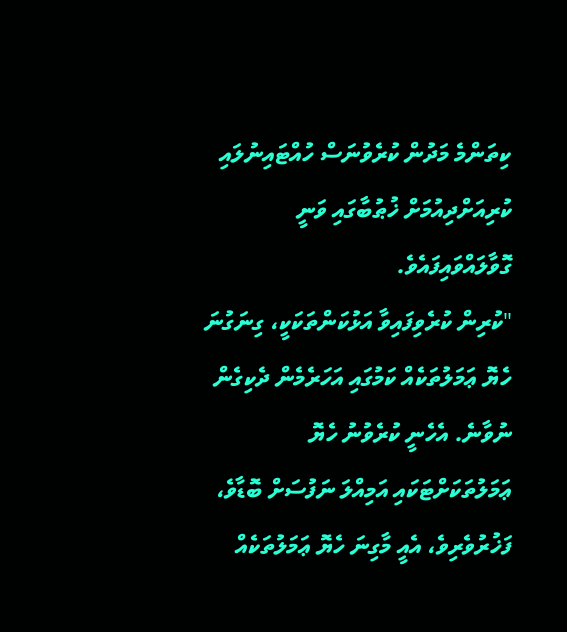ކިތަންމެ މަދުން ކުރެވުނަސް ހުއްޓައިނުލައި ކުރިއަށްދިއުމަށް ޚުޠުބާގައި ވަނީ ގޮވާލައްވައިފައެވެ.
"ކުރިން ކުރެވިފައިވާ އަޅުކަންތަކަކީ، ގިނަގުނަ ހެޔޮ ޢަމަލުތަކެއް ކަމުގައި އަހަރެމެން ދެކިގެން ނުވާނެ. އެހެނީ ކުރެވުނު ހެޔޮ ޢަމަލުތަކަށްޓަކައި އަމިއްލަ ނަފުސަށް ބޮޑާވެ، ފަޚުރުވެރިވެ، އެއީ މާގިނަ ހެޔޮ ޢަމަލުތަކެއް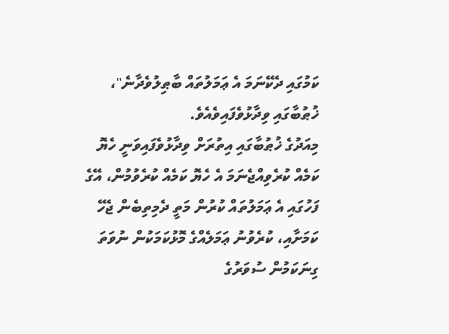ކަމުގައި ދެކޭނަމަ އެ ޢަމަލުތައް ބާޠިލުވެދާނެ"، ޚުޠުބާގައި ވިދާޅުވެފައިވެއެވެ.
މިއަދުގެ ޚުޠުބާގައި އިތުރަށް ވިދާޅުވެފައިވަނީ ހެޔޮ ކަމެއް ކުރެވިއްޖެނަމަ އެ ހެޔޮ ކަމެއް ކުރެވުމުން، އޭގެ ފަހުގައި އެ ޢަމަލުތައް ކުރުން މަތީ ދެމިތިބެން ޖެހޭ ކަމަށާއި، ކުރެވުނު ޢަމަލެއްގެ މޮޅުކަމަކުން ނުވަތަ ގިނަކަމުން ސުވަރުގެ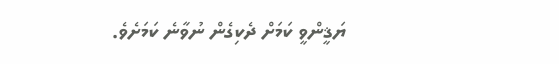ޔަޤީންވީ ކަމަށް ދެކިގެން ނުވާނެ ކަމަށެވެ.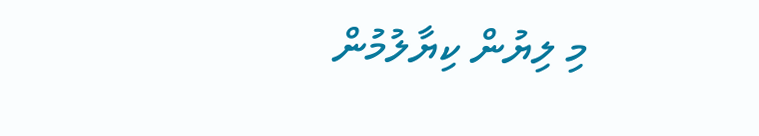މި ލިޔުން ކިޔާލުމުން